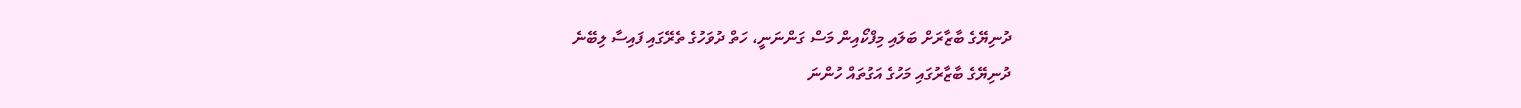ދުނިޔޭގެ ބާޒާރަށް ބަލައި މިފްކޯއިން މަސް ގަންނަނީ، ހަތް ދުވަހުގެ ތެރޭގައި ފައިސާ ލިބޭނެ
ދުނިޔޭގެ ބާޒާރުގައި މަހުގެ އަގުތައް ހުންނަ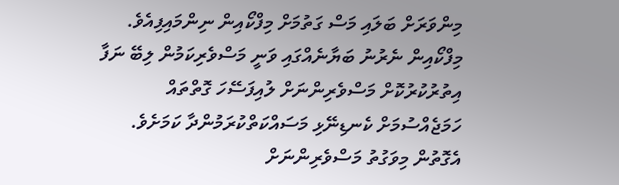މިންވަރަށް ބަލައި މަސް ގަތުމަށް މިފްކޯއިން ނިންމައިފިއެވެ.
މިފްކޯއިން ނެރުނު ބަޔާނެއްގައި ވަނީ މަސްވެރިކަމުން ލިބޭ ނަފާ އިތުރުކުރުކޮށް މަސްވެރިންނަށް ލުއިފަސޭހަ ގޮތްތައް ހަމަޖެއްސުމަށް ކެނޑިނޭޅި މަސައްކަތްކުރަމުންދާ ކަމަށެވެ. އެގޮތުން މިވަގުތު މަސްވެރިންނަށް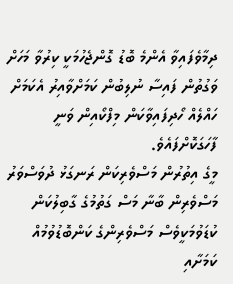ދިމާވެފައިވާ އެންމެ ބޮޑު ގޮންޖެހުމަކީ ކިރުވާ މަހަށް ވަގުތުން ފައިސާ ނުލިބުން ކަމަށްވާއިރު އެކަމަށް ހައްލެއް ހޯދިފައިވާކަން މިފްކޯއިން ވަނީ ފާހަގަކޮށްފައެވެ.
މީގެ އިތުރުން މަސްވެރިކަން ރަނގަޅު ދުވަސްވަރު މަސްވެރިން ބާނާ މަސް ގަތުމުގެ ގާބިލުކަން ކުޑަވުމަކީވެސް މަސްވެރިންގެ ކަންބޮޑުވުމުއް ކަމަށާއި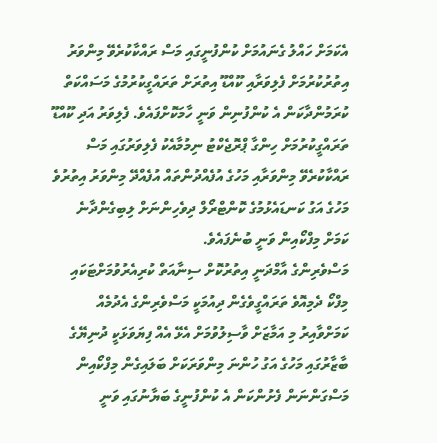އެކަމަށް ހައްލު ގެނައުމަށް ކުންފުނީގައި މަސް ރައްކާކުރެވޭ މިންވަރު އިތުރުކުރުމަށް ފެލިވަރާއި ކޫއްޑޫ އިތުރަށް ތަރައްގީކުރުމުގެ މަސައްކަތް ކުރަމުންދާކަން އެ ކުންފުނިން ވަނީ ހާމަކޮށްފައެވެ. ފެލިވަރު އަދި ކޫއްޑޫ ތަރައްގީކުރުމަށް ހިންގާ ޕްރޮޖެކްޓު ނިމުމާއެކު ފެލިވަރުގައި މަސް ރައްކާކުރެވޭ މިންވަރާއި މަހުގެ އުފެއްދުންތައް އުފެއްދޭ މިންވަރު އިތުރުވެ މަހުގެ އަގު ކަނޑައެޅުމުގެ ކޮންޓްރޯލް ދިވެހިންނަށް ލިބިގެންދާނެ ކަމަށް މިފްކޯއިން ވަނީ ބުނެފައެވެ.
މަސްވެރިންގެ އާމްދަނީ އިތުރުކޮށް ސިނާއަތް ކުރިއެރުވުމަށްޓަކައި މިފްކޯ ދެމިއޮވެ ތަރައްގީވެގެން ދިއުމަކީ މަސްވެރިންގެ އެދުމެއް ކަމަށްވާއިރު މި އަމާޒަށް ވާސިލުވުމަށް އެޅޭ އެއް ފިޔަވަޅަކީ ދުނިޔޭގެ ބާޒާރުގައި މަހުގެ އަގު ހުންނަ މިންވަރަކަށް ބަލައިގެން މިފްކޯއިން މަސްގަންނަން ފެށުންކަން އެ ކުންފުނީގެ ބަޔާނުގައި ވަނީ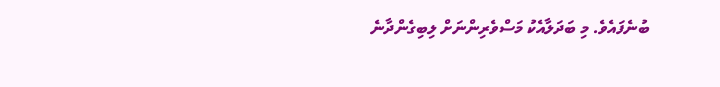ބުނެފައެވެ. މި ބަދަލާއެކު މަސްވެރިންނަށް ލިބިގެންދާނެ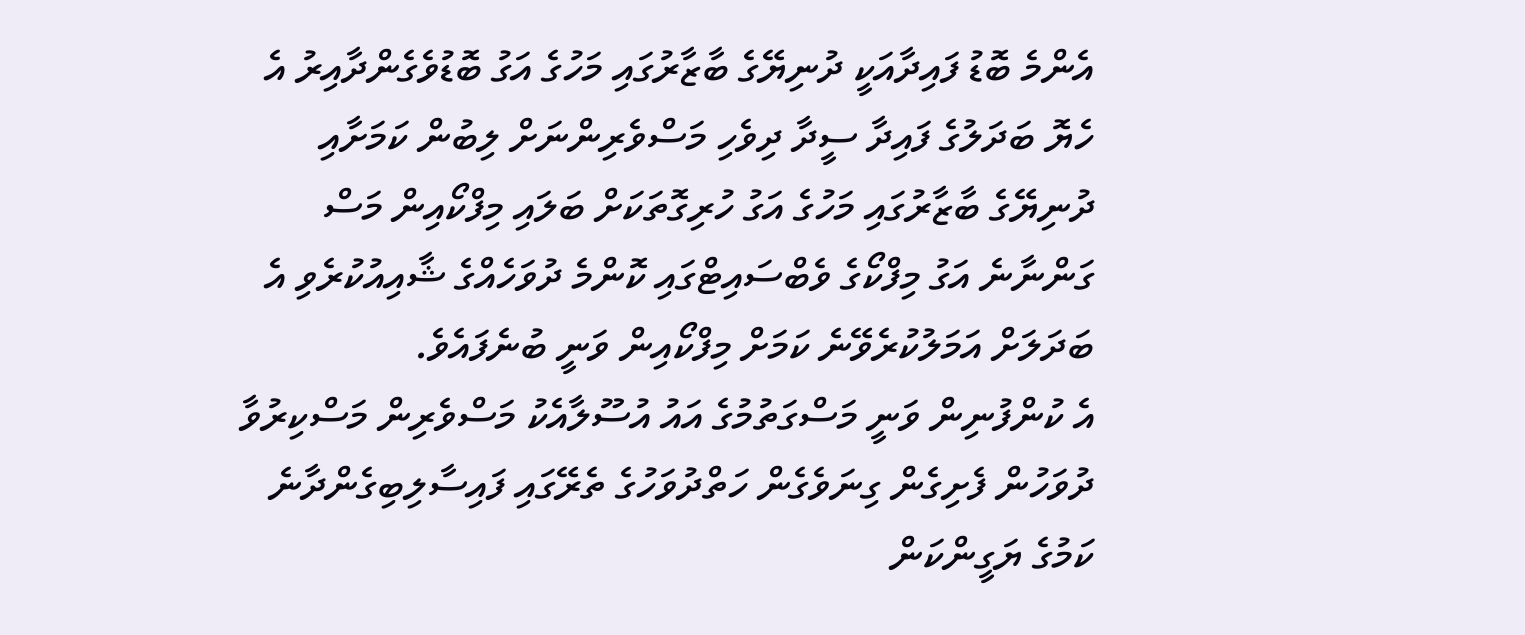އެންމެ ބޮޑު ފައިދާއަކީ ދުނިޔޭގެ ބާޒާރުގައި މަހުގެ އަގު ބޮޑުވެގެންދާއިރު އެ ހެޔޮ ބަދަލުގެ ފައިދާ ސީދާ ދިވެހި މަސްވެރިންނަށް ލިބުން ކަމަށާއި ދުނިޔޭގެ ބާޒާރުގައި މަހުގެ އަގު ހުރިގޮތަކަށް ބަލައި މިފްކޯއިން މަސް ގަންނާނެ އަގު މިފްކޯގެ ވެބްސައިޓްގައި ކޮންމެ ދުވަހެއްގެ ޝާއިއުކުރެވި އެ ބަދަލަށް އަމަލުކުރެވޭނެ ކަމަށް މިފްކޯއިން ވަނީ ބުނެފައެވެ.
އެ ކުންފުނިން ވަނީ މަސްގަތުމުގެ އައު އުސޫލާއެކު މަސްވެރިން މަސްކިރުވާ ދުވަހުން ފެށިގެން ގިނަވެގެން ހަތްދުވަހުގެ ތެރޭގައި ފައިސާލިބިގެންދާނެ ކަމުގެ ޔަގީންކަން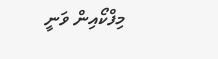މިފްކޯއިން ވަނީ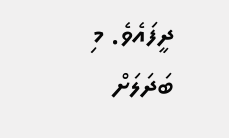ދީފައެވެ. މި ބަދަލަށް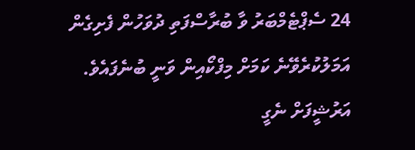24 ސެޕްޓެމްބަރު ވާ ބުރާސްފަތި ދުވަހުން ފެށިގެން އަމަލުކުރެވޭނެ ކަމަށް މިފްކޯއިން ވަނީ ބުނެފައެވެ.
އަރުޝީފަށް ނެގީ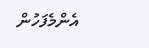އެންމެފަހުން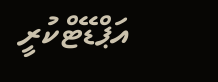އަޕްޑޭޓްކުރީ